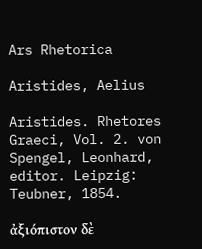Ars Rhetorica

Aristides, Aelius

Aristides. Rhetores Graeci, Vol. 2. von Spengel, Leonhard, editor. Leipzig: Teubner, 1854.

ἀξιόπιστον δὲ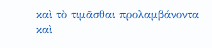καὶ τὸ τιμᾶσθαι προλαμβάνοντα καὶ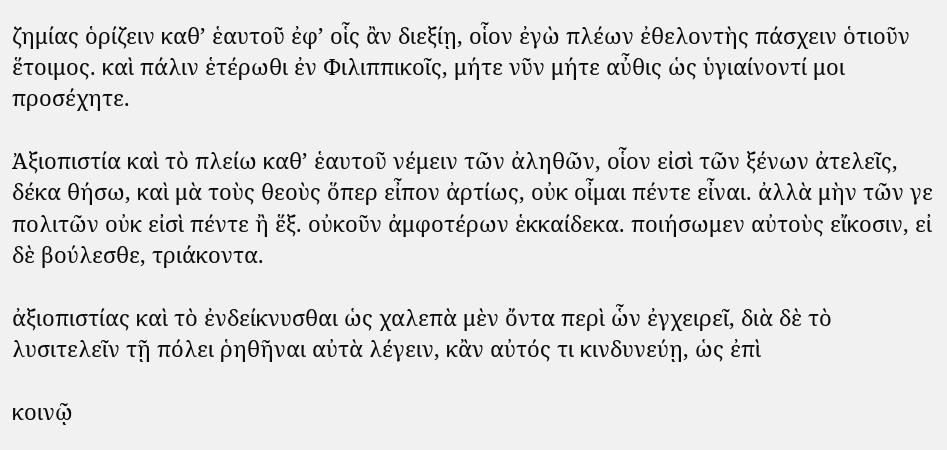ζημίας ὁρίζειν καθʼ ἑαυτοῦ ἐφʼ οἷς ἂν διεξίῃ, οἷον ἐγὼ πλέων ἐθελοντὴς πάσχειν ὁτιοῦν ἕτοιμος. καὶ πάλιν ἑτέρωθι ἐν Φιλιππικοῖς, μήτε νῦν μήτε αὖθις ὡς ὑγιαίνοντί μοι προσέχητε.

Ἀξιοπιστία καὶ τὸ πλείω καθʼ ἑαυτοῦ νέμειν τῶν ἀληθῶν, οἷον εἰσὶ τῶν ξένων ἀτελεῖς, δέκα θήσω, καὶ μὰ τοὺς θεοὺς ὅπερ εἶπον ἀρτίως, οὐκ οἶμαι πέντε εἶναι. ἀλλὰ μὴν τῶν γε πολιτῶν οὐκ εἰσὶ πέντε ἢ ἕξ. οὐκοῦν ἀμφοτέρων ἑκκαίδεκα. ποιήσωμεν αὐτοὺς εἴκοσιν, εἰ δὲ βούλεσθε, τριάκοντα.

ἀξιοπιστίας καὶ τὸ ἐνδείκνυσθαι ὡς χαλεπὰ μὲν ὄντα περὶ ὧν ἐγχειρεῖ, διὰ δὲ τὸ λυσιτελεῖν τῇ πόλει ῥηθῆναι αὐτὰ λέγειν, κἂν αὐτός τι κινδυνεύῃ, ὡς ἐπὶ

κοινῷ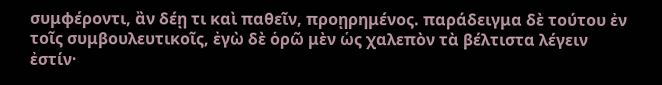συμφέροντι, ἂν δέῃ τι καὶ παθεῖν, προῃρημένος. παράδειγμα δὲ τούτου ἐν τοῖς συμβουλευτικοῖς, ἐγὼ δὲ ὁρῶ μὲν ὡς χαλεπὸν τὰ βέλτιστα λέγειν ἐστίν·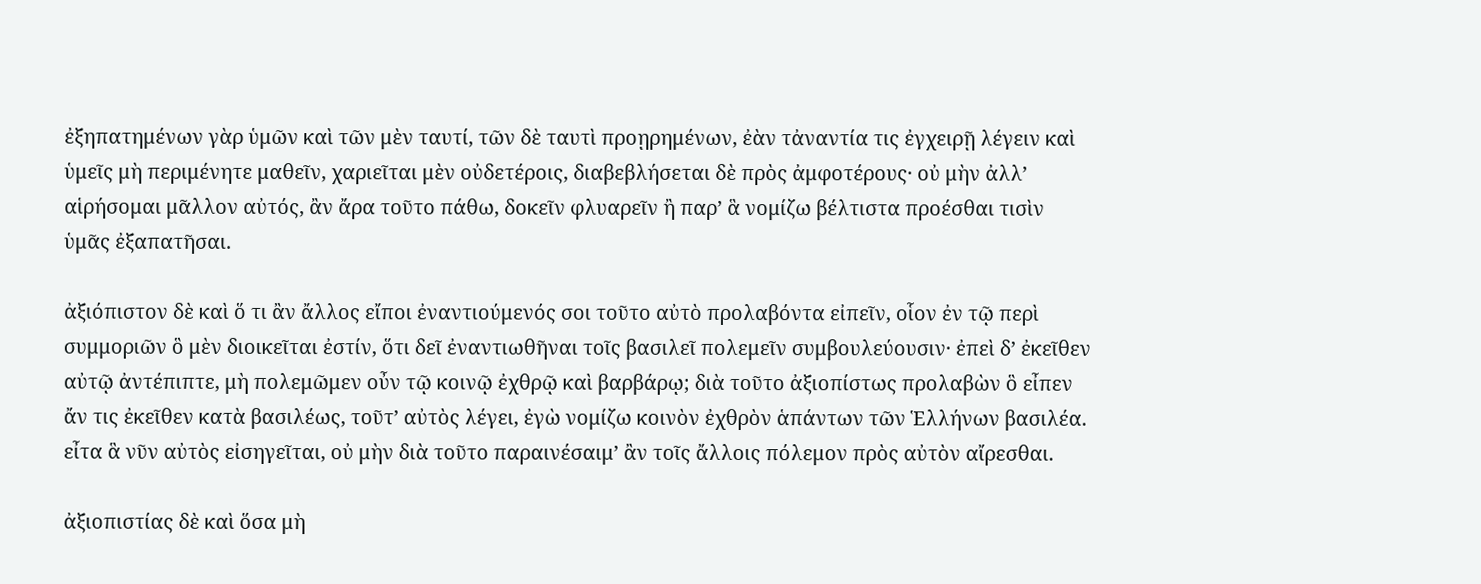ἐξηπατημένων γὰρ ὑμῶν καὶ τῶν μὲν ταυτί, τῶν δὲ ταυτὶ προῃρημένων, ἐὰν τἀναντία τις ἐγχειρῇ λέγειν καὶ ὑμεῖς μὴ περιμένητε μαθεῖν, χαριεῖται μὲν οὐδετέροις, διαβεβλήσεται δὲ πρὸς ἀμφοτέρους· οὐ μὴν ἀλλʼ αἱρήσομαι μᾶλλον αὐτός, ἂν ἄρα τοῦτο πάθω, δοκεῖν φλυαρεῖν ἢ παρʼ ἃ νομίζω βέλτιστα προέσθαι τισὶν ὑμᾶς ἐξαπατῆσαι.

ἀξιόπιστον δὲ καὶ ὅ τι ἂν ἄλλος εἴποι ἐναντιούμενός σοι τοῦτο αὐτὸ προλαβόντα εἰπεῖν, οἷον ἐν τῷ περὶ συμμοριῶν ὃ μὲν διοικεῖται ἐστίν, ὅτι δεῖ ἐναντιωθῆναι τοῖς βασιλεῖ πολεμεῖν συμβουλεύουσιν· ἐπεὶ δʼ ἐκεῖθεν αὐτῷ ἀντέπιπτε, μὴ πολεμῶμεν οὖν τῷ κοινῷ ἐχθρῷ καὶ βαρβάρῳ; διὰ τοῦτο ἀξιοπίστως προλαβὼν ὃ εἶπεν ἄν τις ἐκεῖθεν κατὰ βασιλέως, τοῦτʼ αὐτὸς λέγει, ἐγὼ νομίζω κοινὸν ἐχθρὸν ἁπάντων τῶν Ἑλλήνων βασιλέα. εἶτα ἃ νῦν αὐτὸς εἰσηγεῖται, οὐ μὴν διὰ τοῦτο παραινέσαιμʼ ἂν τοῖς ἄλλοις πόλεμον πρὸς αὐτὸν αἴρεσθαι.

ἀξιοπιστίας δὲ καὶ ὅσα μὴ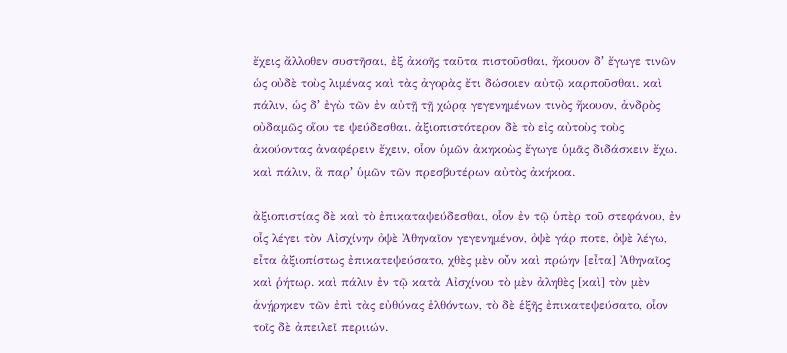ἔχεις ἄλλοθεν συστῆσαι, ἐξ ἀκοῆς ταῦτα πιστοῦσθαι, ἤκουον δʼ ἔγωγε τινῶν ὡς οὐδὲ τοὺς λιμένας καὶ τὰς ἀγορὰς ἔτι δώσοιεν αὐτῷ καρποῦσθαι. καὶ πάλιν, ὡς δʼ ἐγὼ τῶν ἐν αὐτῇ τῇ χώρᾳ γεγενημένων τινὸς ἤκουον, ἀνδρὸς οὐδαμῶς οἵου τε ψεύδεσθαι. ἀξιοπιστότερον δὲ τὸ εἰς αὐτοὺς τοὺς ἀκούοντας ἀναφέρειν ἔχειν, οἷον ὑμῶν ἀκηκοὼς ἔγωγε ὑμᾶς διδάσκειν ἔχω. καὶ πάλιν, ἃ παρʼ ὑμῶν τῶν πρεσβυτέρων αὐτὸς ἀκήκοα.

ἀξιοπιστίας δὲ καὶ τὸ ἐπικαταψεύδεσθαι, οἷον ἐν τῷ ὑπὲρ τοῦ στεφάνου, ἐν οἷς λέγει τὸν Αἰσχίνην ὀψὲ Ἀθηναῖον γεγενημένον, ὀψὲ γάρ ποτε, ὀψὲ λέγω, εἶτα ἀξιοπίστως ἐπικατεψεύσατο, χθὲς μὲν οὖν καὶ πρώην [εἶτα] Ἀθηναῖος καὶ ῥήτωρ. καὶ πάλιν ἐν τῷ κατὰ Αἰσχίνου τὸ μὲν ἀληθὲς [καὶ] τὸν μὲν ἀνῄρηκεν τῶν ἐπὶ τὰς εὐθύνας ἐλθόντων, τὸ δὲ ἑξῆς ἐπικατεψεύσατο, οἷον τοῖς δὲ ἀπειλεῖ περιιών.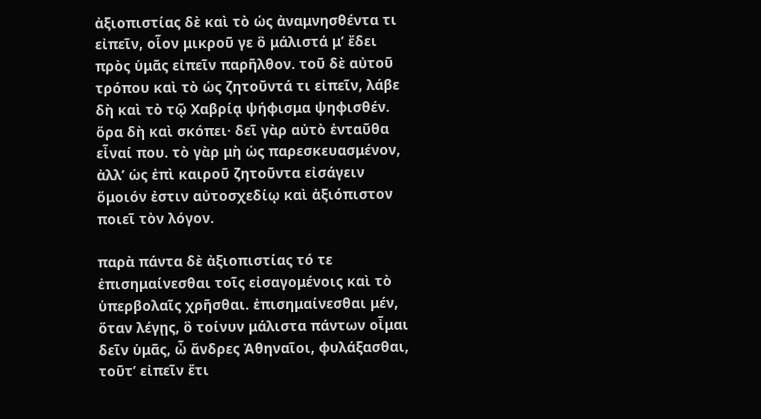ἀξιοπιστίας δὲ καὶ τὸ ὡς ἀναμνησθέντα τι εἰπεῖν, οἷον μικροῦ γε ὃ μάλιστά μʼ ἔδει πρὸς ὑμᾶς εἰπεῖν παρῆλθον. τοῦ δὲ αὐτοῦ τρόπου καὶ τὸ ὡς ζητοῦντά τι εἰπεῖν, λάβε δὴ καὶ τὸ τῷ Χαβρίᾳ ψήφισμα ψηφισθέν. ὅρα δὴ καὶ σκόπει· δεῖ γὰρ αὐτὸ ἐνταῦθα εἶναί που. τὸ γὰρ μὴ ὡς παρεσκευασμένον, ἀλλʼ ὡς ἐπὶ καιροῦ ζητοῦντα εἰσάγειν ὅμοιόν ἐστιν αὐτοσχεδίῳ καὶ ἀξιόπιστον ποιεῖ τὸν λόγον.

παρὰ πάντα δὲ ἀξιοπιστίας τό τε ἐπισημαίνεσθαι τοῖς εἰσαγομένοις καὶ τὸ ὑπερβολαῖς χρῆσθαι. ἐπισημαίνεσθαι μέν, ὅταν λέγῃς, ὃ τοίνυν μάλιστα πάντων οἶμαι δεῖν ὑμᾶς, ὦ ἄνδρες Ἀθηναῖοι, φυλάξασθαι, τοῦτʼ εἰπεῖν ἔτι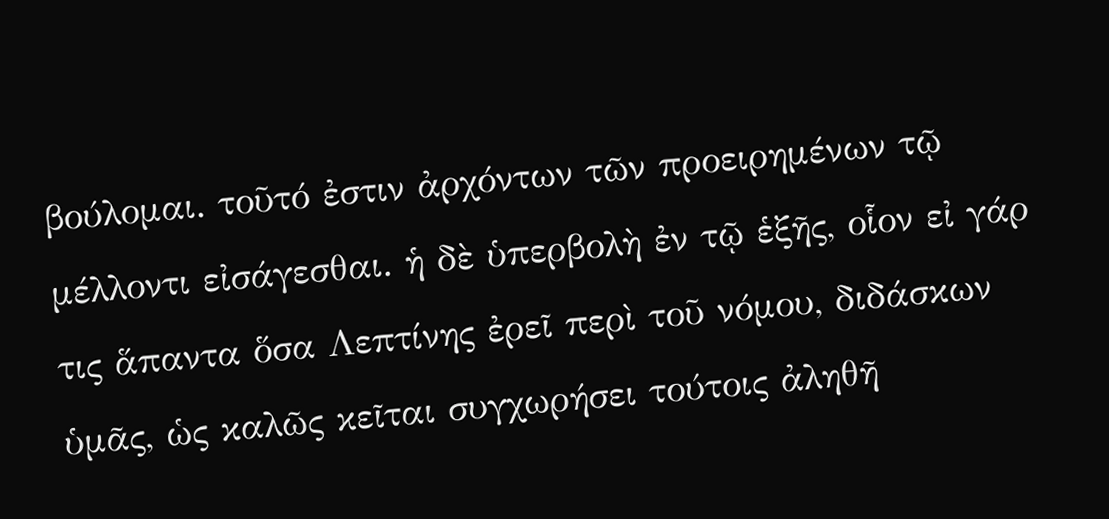βούλομαι. τοῦτό ἐστιν ἀρχόντων τῶν προειρημένων τῷ μέλλοντι εἰσάγεσθαι. ἡ δὲ ὑπερβολὴ ἐν τῷ ἑξῆς, οἷον εἰ γάρ τις ἅπαντα ὅσα Λεπτίνης ἐρεῖ περὶ τοῦ νόμου, διδάσκων ὑμᾶς, ὡς καλῶς κεῖται συγχωρήσει τούτοις ἀληθῆ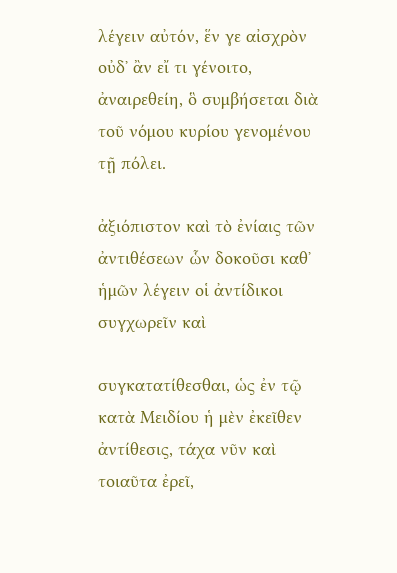λέγειν αὐτόν, ἕν γε αἰσχρὸν οὐδʼ ἂν εἴ τι γένοιτο, ἀναιρεθείη, ὃ συμβήσεται διὰ τοῦ νόμου κυρίου γενομένου τῇ πόλει.

ἀξιόπιστον καὶ τὸ ἐνίαις τῶν ἀντιθέσεων ὧν δοκοῦσι καθʼ ἡμῶν λέγειν οἱ ἀντίδικοι συγχωρεῖν καὶ

συγκατατίθεσθαι, ὡς ἐν τῷ κατὰ Μειδίου ἡ μὲν ἐκεῖθεν ἀντίθεσις, τάχα νῦν καὶ τοιαῦτα ἐρεῖ,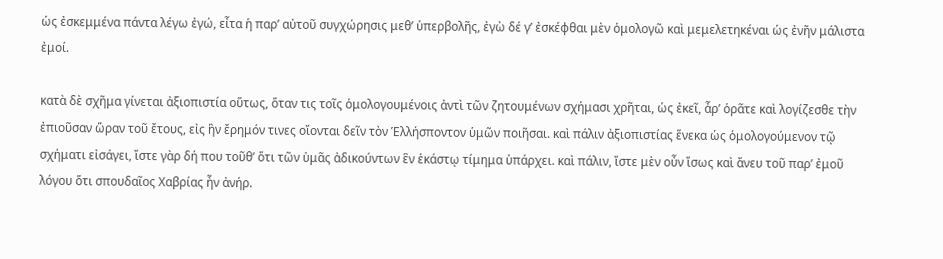ὡς ἐσκεμμένα πάντα λέγω ἐγώ, εἶτα ἡ παρʼ αὐτοῦ συγχώρησις μεθʼ ὑπερβολῆς, ἐγὼ δέ γʼ ἐσκέφθαι μὲν ὁμολογῶ καὶ μεμελετηκέναι ὡς ἐνῆν μάλιστα ἐμοί.

κατὰ δὲ σχῆμα γίνεται ἀξιοπιστία οὕτως, ὅταν τις τοῖς ὁμολογουμένοις ἀντὶ τῶν ζητουμένων σχήμασι χρῆται, ὡς ἐκεῖ, ἆρʼ ὁρᾶτε καὶ λογίζεσθε τὴν ἐπιοῦσαν ὥραν τοῦ ἔτους, εἰς ἣν ἔρημόν τινες οἴονται δεῖν τὸν Ἑλλήσποντον ὑμῶν ποιῆσαι. καὶ πάλιν ἀξιοπιστίας ἕνεκα ὡς ὁμολογούμενον τῷ σχήματι εἰσάγει, ἴστε γὰρ δή που τοῦθʼ ὅτι τῶν ὑμᾶς ἀδικούντων ἓν ἑκάστῳ τίμημα ὑπάρχει. καὶ πάλιν, ἴστε μὲν οὖν ἴσως καὶ ἄνευ τοῦ παρʼ ἐμοῦ λόγου ὅτι σπουδαῖος Χαβρίας ἦν ἀνήρ.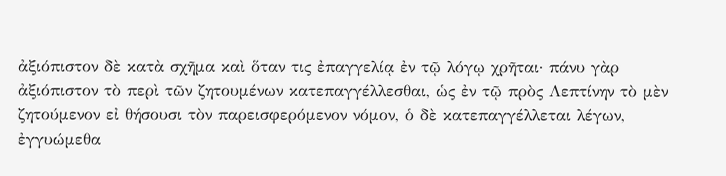ἀξιόπιστον δὲ κατὰ σχῆμα καὶ ὅταν τις ἐπαγγελίᾳ ἐν τῷ λόγῳ χρῆται· πάνυ γὰρ ἀξιόπιστον τὸ περὶ τῶν ζητουμένων κατεπαγγέλλεσθαι, ὡς ἐν τῷ πρὸς Λεπτίνην τὸ μὲν ζητούμενον εἰ θήσουσι τὸν παρεισφερόμενον νόμον, ὁ δὲ κατεπαγγέλλεται λέγων, ἐγγυώμεθα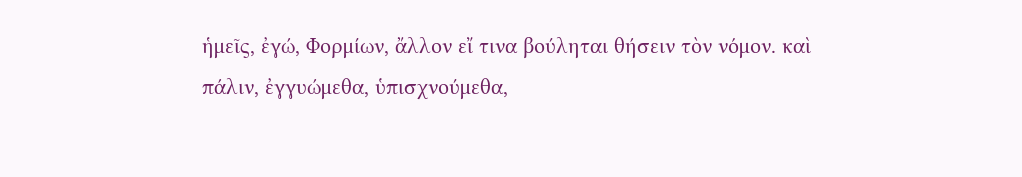ἡμεῖς, ἐγώ, Φορμίων, ἄλλον εἴ τινα βούληται θήσειν τὸν νόμον. καὶ πάλιν, ἐγγυώμεθα, ὑπισχνούμεθα,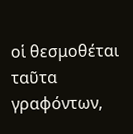οἱ θεσμοθέται ταῦτα γραφόντων,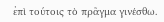ἐπὶ τούτοις τὸ πρᾶγμα γινέσθω.